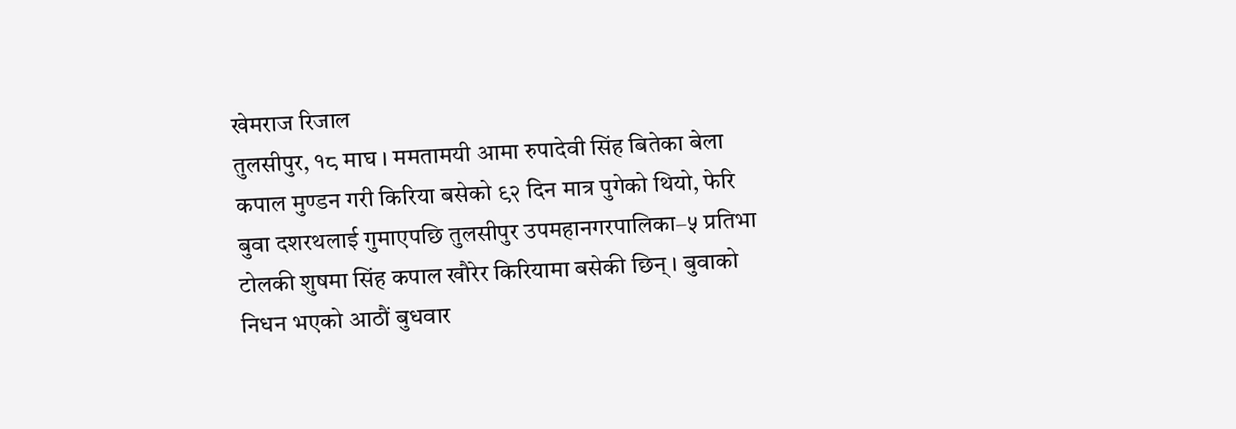खेमराज रिजाल
तुलसीपुर, १८ माघ । ममतामयी आमा रुपादेवी सिंह बितेका बेला कपाल मुण्डन गरी किरिया बसेको ९२ दिन मात्र पुगेको थियो, फेरि बुवा दशरथलाई गुमाएपछि तुलसीपुर उपमहानगरपालिका–५ प्रतिभा टोलकी शुषमा सिंह कपाल खौरेर किरियामा बसेकी छिन् । बुवाको निधन भएको आठौं बुधवार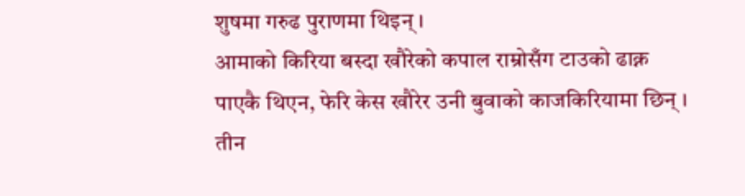शुषमा गरुढ पुराणमा थिइन् ।
आमाको किरिया बस्दा खौरेको कपाल राम्रोसँग टाउको ढाक्न पाएकै थिएन, फेरि केस खौरेर उनी बुवाको काजकिरियामा छिन् । तीन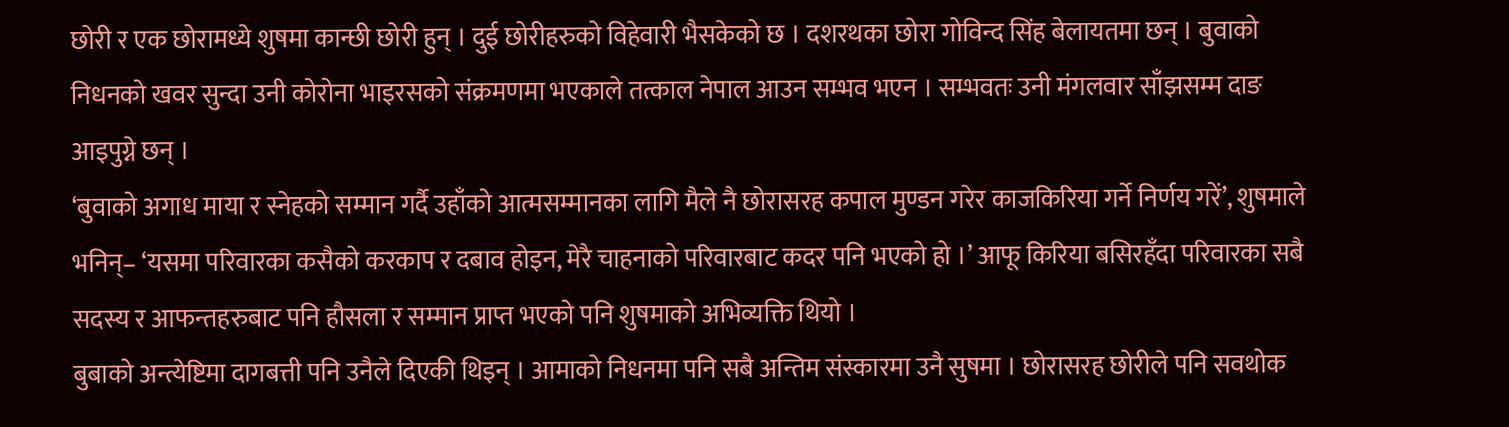छोरी र एक छोरामध्ये शुषमा कान्छी छोरी हुन् । दुई छोरीहरुको विहेवारी भैसकेको छ । दशरथका छोरा गोविन्द सिंह बेलायतमा छन् । बुवाको निधनको खवर सुन्दा उनी कोरोना भाइरसको संक्रमणमा भएकाले तत्काल नेपाल आउन सम्भव भएन । सम्भवतः उनी मंगलवार साँझसम्म दाङ आइपुग्ने छन् ।
‘बुवाको अगाध माया र स्नेहको सम्मान गर्दै उहाँको आत्मसम्मानका लागि मैले नै छोरासरह कपाल मुण्डन गरेर काजकिरिया गर्ने निर्णय गरें’, शुषमाले भनिन्– ‘यसमा परिवारका कसैको करकाप र दबाव होइन, मेरै चाहनाको परिवारबाट कदर पनि भएको हो ।’ आफू किरिया बसिरहँदा परिवारका सबै सदस्य र आफन्तहरुबाट पनि हौसला र सम्मान प्राप्त भएको पनि शुषमाको अभिव्यक्ति थियो ।
बुबाको अन्त्येष्टिमा दागबत्ती पनि उनैले दिएकी थिइन् । आमाको निधनमा पनि सबै अन्तिम संस्कारमा उनै सुषमा । छोरासरह छोरीले पनि सवथोक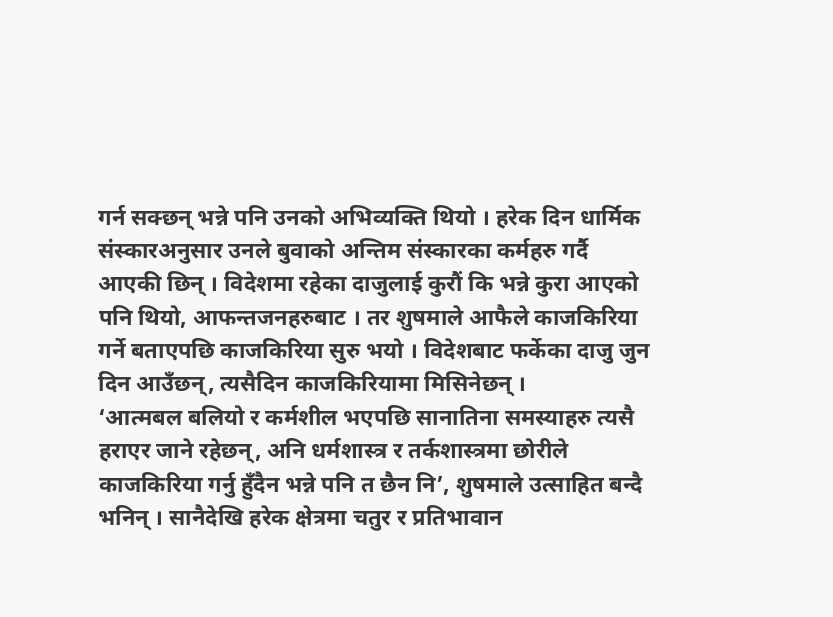गर्न सक्छन् भन्ने पनि उनको अभिव्यक्ति थियो । हरेक दिन धार्मिक संस्कारअनुसार उनले बुवाको अन्तिम संस्कारका कर्महरु गर्दै आएकी छिन् । विदेशमा रहेका दाजुलाई कुरौं कि भन्ने कुरा आएको पनि थियो, आफन्तजनहरुबाट । तर शुषमाले आफैले काजकिरिया गर्ने बताएपछि काजकिरिया सुरु भयो । विदेशबाट फर्केका दाजु जुन दिन आउँछन्, त्यसैदिन काजकिरियामा मिसिनेछन् ।
‘आत्मबल बलियो र कर्मशील भएपछि सानातिना समस्याहरु त्यसै हराएर जाने रहेछन्, अनि धर्मशास्त्र र तर्कशास्त्रमा छोरीले काजकिरिया गर्नु हुँदैन भन्ने पनि त छैन नि’, शुषमाले उत्साहित बन्दै भनिन् । सानैदेखि हरेक क्षेत्रमा चतुर र प्रतिभावान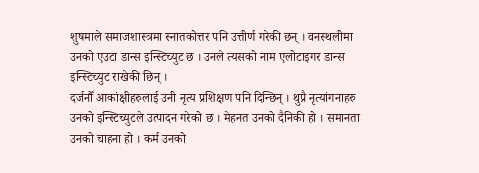शुषमाले समाजशास्त्रमा स्नातकोत्तर पनि उत्तीर्ण गरेकी छन् । वनस्थलीमा उनको एउटा डान्स इन्स्टिच्युट छ । उनले त्यसको नाम एलोटाइगर डान्स इन्स्टिच्युट राखेकी छिन् ।
दर्जनौँ आकांक्षीहरुलाई उनी नृत्य प्रशिक्षण पनि दिन्छिन् । थुप्रै नृत्यांगनाहरु उनको इन्स्टिच्युटले उत्पादन गरेको छ । मेहनत उनको दैनिकी हो । समानता उनको चाहना हो । कर्म उनको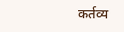कर्तव्य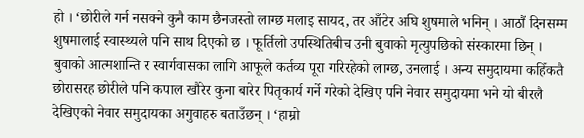हो । ‘छोरीले गर्न नसक्ने कुनै काम छैनजस्तो लाग्छ मलाइ सायद, तर आँटेर अघि शुषमाले भनिन् । आठौं दिनसम्म शुषमालाई स्वास्थ्यले पनि साथ दिएको छ । फूर्तिलो उपस्थितिबीच उनी बुवाको मृत्युपछिको संस्कारमा छिन् ।
बुवाको आत्मशान्ति र स्वार्गवासका लागि आफूले कर्तव्य पूरा गरिरहेको लाग्छ, उनलाई । अन्य समुदायमा कहिँकतै छोरासरह छोरीले पनि कपाल खौरेर कुना बारेर पितृकार्य गर्ने गरेको देखिए पनि नेवार समुदायमा भने यो बीरलै देखिएको नेवार समुदायका अगुवाहरु बताउँछन् । ‘हाम्रो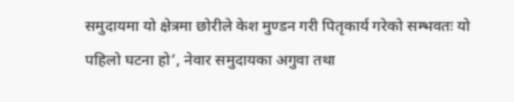समुदायमा यो क्षेत्रमा छोरीले केश मुण्डन गरी पितृकार्य गरेको सम्भवतः यो पहिलो घटना हो’, नेवार समुदायका अगुवा तथा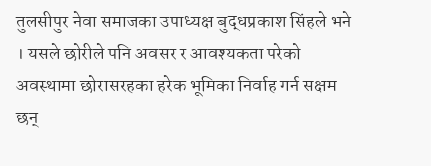तुलसीपुर नेवा समाजका उपाध्यक्ष बुद्धप्रकाश सिंहले भने । यसले छोरीले पनि अवसर र आवश्यकता परेको अवस्थामा छोरासरहका हरेक भूमिका निर्वाह गर्न सक्षम छन्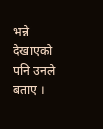भन्ने देखाएको पनि उनले बताए ।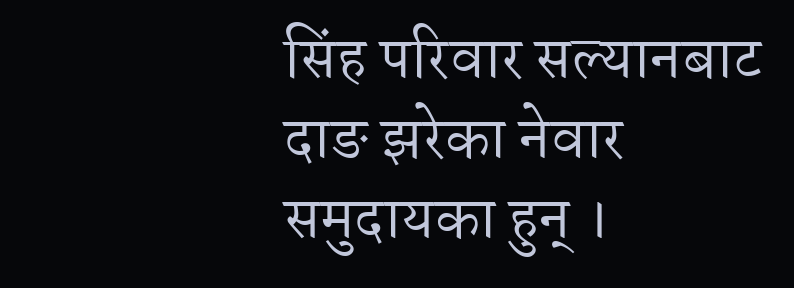सिंह परिवार सल्यानबाट दाङ झरेका नेवार समुदायका हुन् ।